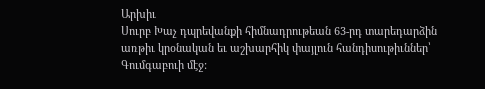Արխիւ
Սուրբ Խաչ դպրեվանքի հիմնադրութեան 63-րդ տարեդարձին առթիւ կրօնական եւ աշխարհիկ փայլուն հանդիսութիւններ՝ Գումգաբուի մէջ: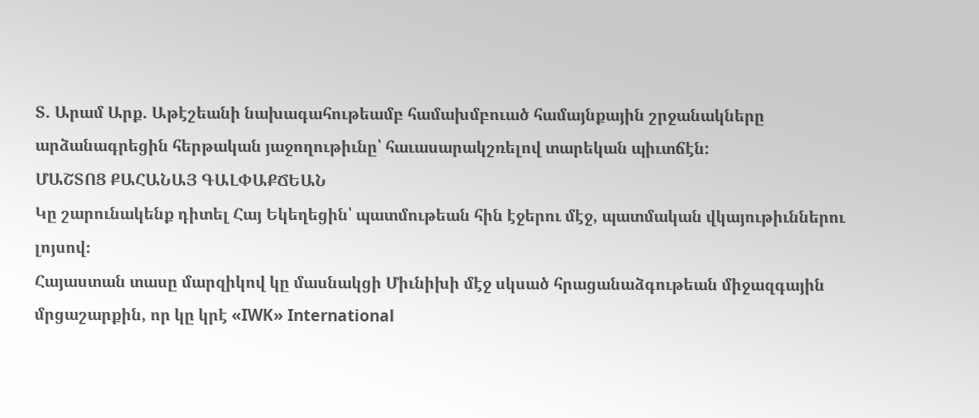Տ. Արամ Արք. Աթէշեանի նախագահութեամբ համախմբուած համայնքային շրջանակները արձանագրեցին հերթական յաջողութիւնը՝ հաւասարակշռելով տարեկան պիւտճէն:
ՄԱՇՏՈՑ ՔԱՀԱՆԱՅ ԳԱԼՓԱՔՃԵԱՆ
Կը շարունակենք դիտել Հայ Եկեղեցին՝ պատմութեան հին էջերու մէջ, պատմական վկայութիւններու լոյսով։
Հայաստան տասը մարզիկով կը մասնակցի Միւնիխի մէջ սկսած հրացանաձգութեան միջազգային մրցաշարքին, որ կը կրէ «IWK» International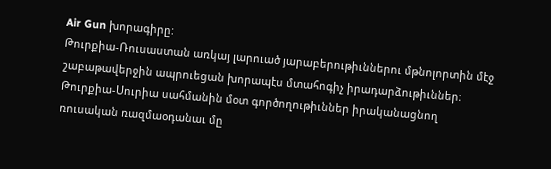Air Gun խորագիրը:
Թուրքիա-Ռուսաստան առկայ լարուած յարաբերութիւններու մթնոլորտին մէջ շաբաթավերջին ապրուեցան խորապէս մտահոգիչ իրադարձութիւններ։ Թուրքիա-Սուրիա սահմանին մօտ գործողութիւններ իրականացնող ռուսական ռազմաօդանաւ մը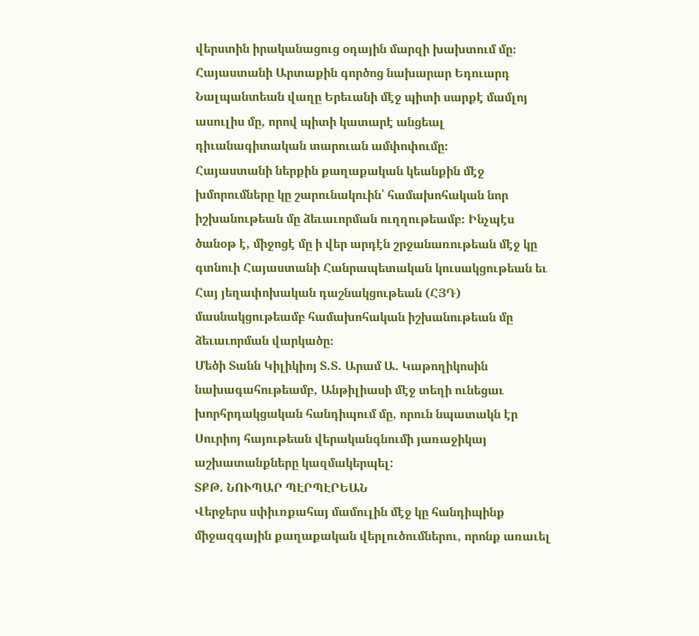վերստին իրականացուց օդային մարզի խախտում մը։
Հայաստանի Արտաքին գործոց նախարար Եդուարդ Նալպանտեան վաղը Երեւանի մէջ պիտի սարքէ մամլոյ ասուլիս մը, որով պիտի կատարէ անցեալ դիւանագիտական տարուան ամփոփումը։
Հայաստանի ներքին քաղաքական կեանքին մէջ խմորումները կը շարունակուին՝ համախոհական նոր իշխանութեան մը ձեւաւորման ուղղութեամբ։ Ինչպէս ծանօթ է, միջոցէ մը ի վեր արդէն շրջանառութեան մէջ կը գտնուի Հայաստանի Հանրապետական կուսակցութեան եւ Հայ յեղափոխական դաշնակցութեան (ՀՅԴ) մասնակցութեամբ համախոհական իշխանութեան մը ձեւաւորման վարկածը։
Մեծի Տանն Կիլիկիոյ Տ.Տ. Արամ Ա. Կաթողիկոսին նախագահութեամբ, Անթիլիասի մէջ տեղի ունեցաւ խորհրդակցական հանդիպում մը, որուն նպատակն էր Սուրիոյ հայութեան վերականգնումի յառաջիկայ աշխատանքները կազմակերպել:
ՏՔԹ. ՆՈՒՊԱՐ ՊԷՐՊԷՐԵԱՆ
Վերջերս սփիւռքահայ մամուլին մէջ կը հանդիպինք միջազգային քաղաքական վերլուծումներու, որոնք առաւել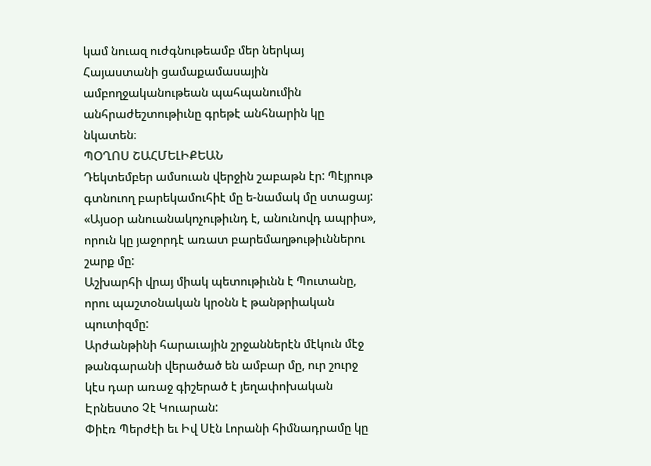կամ նուազ ուժգնութեամբ մեր ներկայ Հայաստանի ցամաքամասային ամբողջականութեան պահպանումին անհրաժեշտութիւնը գրեթէ անհնարին կը նկատեն։
ՊՕՂՈՍ ՇԱՀՄԵԼԻՔԵԱՆ
Դեկտեմբեր ամսուան վերջին շաբաթն էր: Պէյրութ գտնուող բարեկամուհիէ մը ե-նամակ մը ստացայ: «Այսօր անուանակոչութիւնդ է, անունովդ ապրիս», որուն կը յաջորդէ առատ բարեմաղթութիւններու շարք մը:
Աշխարհի վրայ միակ պետութիւնն է Պուտանը, որու պաշտօնական կրօնն է թանթրիական պուտիզմը:
Արժանթինի հարաւային շրջաններէն մէկուն մէջ թանգարանի վերածած են ամբար մը, ուր շուրջ կէս դար առաջ գիշերած է յեղափոխական Էրնեստօ Չէ Կուարան:
Փիէռ Պերժէի եւ Իվ Սէն Լորանի հիմնադրամը կը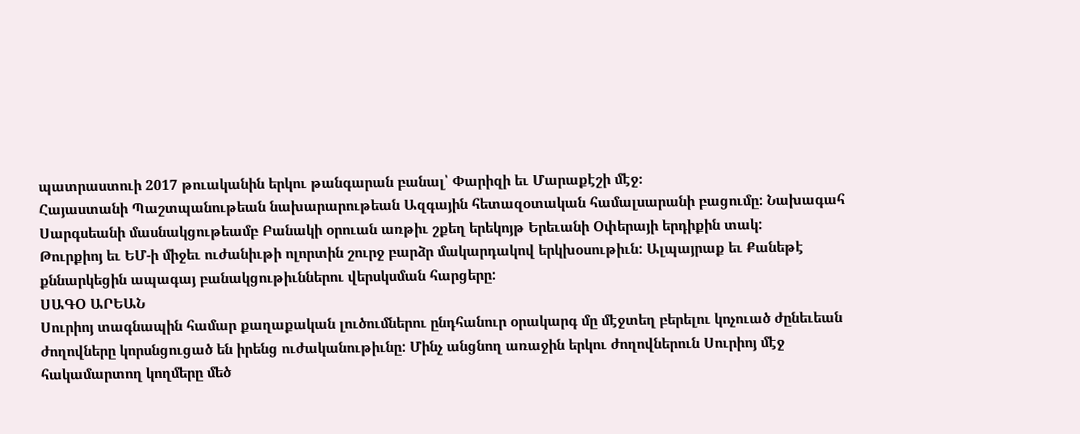պատրաստուի 2017 թուականին երկու թանգարան բանալ՝ Փարիզի եւ Մարաքէշի մէջ։
Հայաստանի Պաշտպանութեան նախարարութեան Ազգային հետազօտական համալսարանի բացումը: Նախագահ Սարգսեանի մասնակցութեամբ Բանակի օրուան առթիւ շքեղ երեկոյթ Երեւանի Օփերայի երդիքին տակ:
Թուրքիոյ եւ ԵՄ-ի միջեւ ուժանիւթի ոլորտին շուրջ բարձր մակարդակով երկխօսութիւն: Ալպայրաք եւ Քանեթէ քննարկեցին ապագայ բանակցութիւններու վերսկսման հարցերը:
ՍԱԳՕ ԱՐԵԱՆ
Սուրիոյ տագնապին համար քաղաքական լուծումներու ընդհանուր օրակարգ մը մէջտեղ բերելու կոչուած ժընեւեան ժողովները կորսնցուցած են իրենց ուժականութիւնը: Մինչ անցնող առաջին երկու ժողովներուն Սուրիոյ մէջ հակամարտող կողմերը մեծ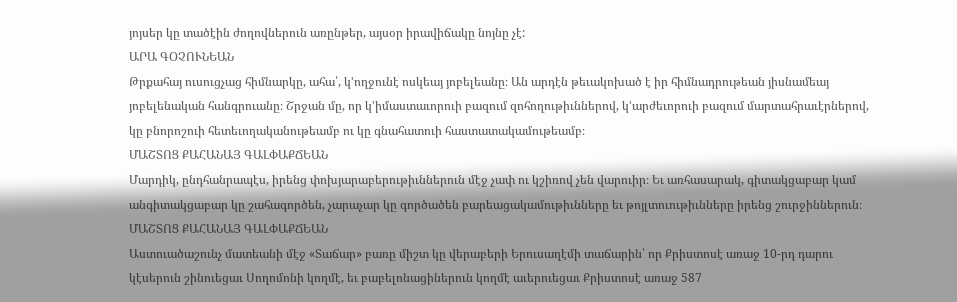յոյսեր կը տածէին ժողովներուն առընթեր, այսօր իրավիճակը նոյնը չէ:
ԱՐԱ ԳՕՉՈՒՆԵԱՆ
Թրքահայ ուսուցչաց հիմնարկը, ահա՛, կ՚ողջունէ ոսկեայ յոբելեանը։ Ան արդէն թեւակոխած է իր հիմնադրութեան յիսնամեայ յոբելենական հանգրուանը։ Շրջան մը, որ կ՚իմաստաւորուի բազում զոհողութիւններով, կ՚արժեւորուի բազում մարտահրաւէրներով, կը բնորոշուի հետեւողականութեամբ ու կը գնահատուի հաստատակամութեամբ։
ՄԱՇՏՈՑ ՔԱՀԱՆԱՅ ԳԱԼՓԱՔՃԵԱՆ
Մարդիկ, ընդհանրապէս, իրենց փոխյարաբերութիւններուն մէջ չափ ու կշիռով չեն վարուիր։ Եւ առհասարակ, գիտակցաբար կամ անգիտակցաբար կը շահագործեն, չարաչար կը գործածեն բարեացակամութիւնները եւ թոյլտուութիւնները իրենց շուրջիններուն։
ՄԱՇՏՈՑ ՔԱՀԱՆԱՅ ԳԱԼՓԱՔՃԵԱՆ
Աստուածաշունչ մատեանի մէջ «Տաճար» բառը միշտ կը վերաբերի Երուսաղէմի տաճարին՝ որ Քրիստոսէ առաջ 10-րդ դարու կէսերուն շինուեցաւ Սողոմոնի կողմէ, եւ բաբելոնացիներուն կողմէ աւերուեցաւ Քրիստոսէ առաջ 587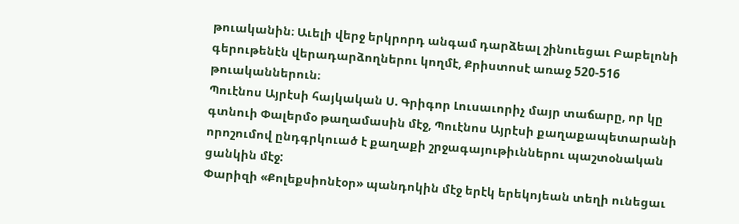թուականին։ Աւելի վերջ երկրորդ անգամ դարձեալ շինուեցաւ Բաբելոնի գերութենէն վերադարձողներու կողմէ, Քրիստոսէ առաջ 520-516 թուականներուն։
Պուէնոս Այրէսի հայկական Ս. Գրիգոր Լուսաւորիչ մայր տաճարը, որ կը գտնուի Փալերմօ թաղամասին մէջ, Պուէնոս Այրէսի քաղաքապետարանի որոշումով ընդգրկուած է քաղաքի շրջագայութիւններու պաշտօնական ցանկին մէջ:
Փարիզի «Քոլեքսիոնէօր» պանդոկին մէջ երէկ երեկոյեան տեղի ունեցաւ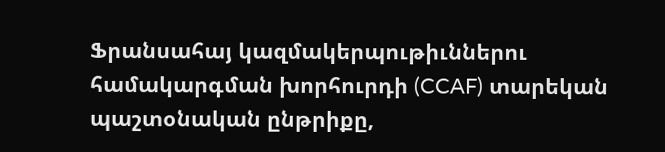Ֆրանսահայ կազմակերպութիւններու համակարգման խորհուրդի (CCAF) տարեկան պաշտօնական ընթրիքը,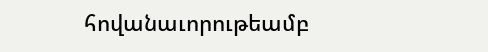հովանաւորութեամբ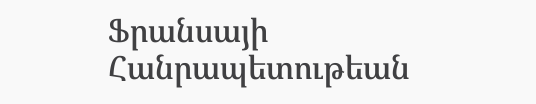Ֆրանսայի Հանրապետութեան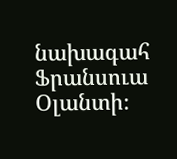նախագահ Ֆրանսուա Օլանտի։